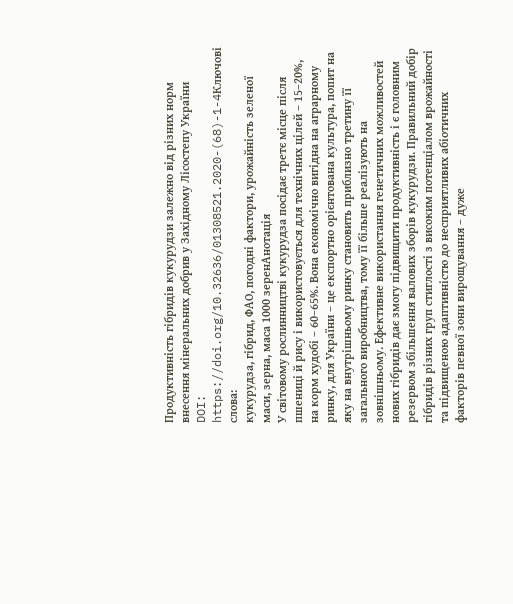Продуктивність гібридів кукурудзи залежно від різних норм внесення мінеральних добрив у Західному Лісостепу України
DOI:
https://doi.org/10.32636/01308521.2020-(68)-1-4Ключові слова:
кукурудза, гібрид, ФАО, погодні фактори, урожайність зеленої маси, зерна, маса 1000 зеренАнотація
У світовому рослинництві кукурудза посідає третє місце після пшениці й рису і використовується для технічних цілей – 15–20%, на корм худобі – 60–65%. Вона економічно вигідна на аграрному ринку, для України – це експортно орієнтована культура, попит на яку на внутрішньому ринку становить приблизно третину її загального виробництва, тому її більше реалізують на зовнішньому. Ефективне використання генетичних можливостей нових гібридів дає змогу підвищити продуктивність і є головним резервом збільшення валових зборів кукурудзи. Правильний добір гібридів різних груп стиглості з високим потенціалом врожайності та підвищеною адаптивністю до несприятливих абіотичних факторів певної зони вирощування – дуже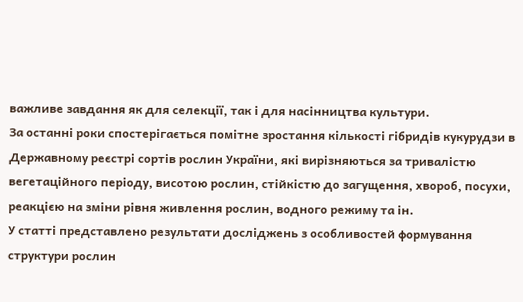важливе завдання як для селекції, так і для насінництва культури.
За останні роки спостерігається помітне зростання кількості гібридів кукурудзи в Державному реєстрі сортів рослин України, які вирізняються за тривалістю вегетаційного періоду, висотою рослин, стійкістю до загущення, хвороб, посухи, реакцією на зміни рівня живлення рослин, водного режиму та ін.
У статті представлено результати досліджень з особливостей формування структури рослин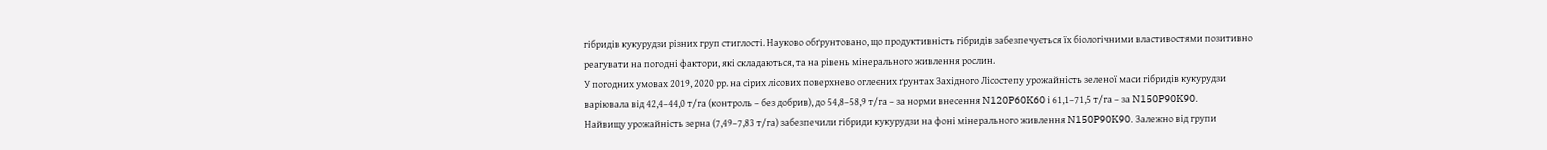гібридів кукурудзи різних груп стиглості. Науково обґрунтовано, що продуктивність гібридів забезпечується їх біологічними властивостями позитивно реагувати на погодні фактори, які складаються, та на рівень мінерального живлення рослин.
У погодних умовах 2019, 2020 рр. на сірих лісових поверхнево оглеєних ґрунтах Західного Лісостепу урожайність зеленої маси гібридів кукурудзи варіювала від 42,4–44,0 т/га (контроль – без добрив), до 54,8–58,9 т/га – за норми внесення N120P60K60 і 61,1–71,5 т/га – за N150P90K90.
Найвищу урожайність зерна (7,49–7,83 т/га) забезпечили гібриди кукурудзи на фоні мінерального живлення N150P90K90. Залежно від групи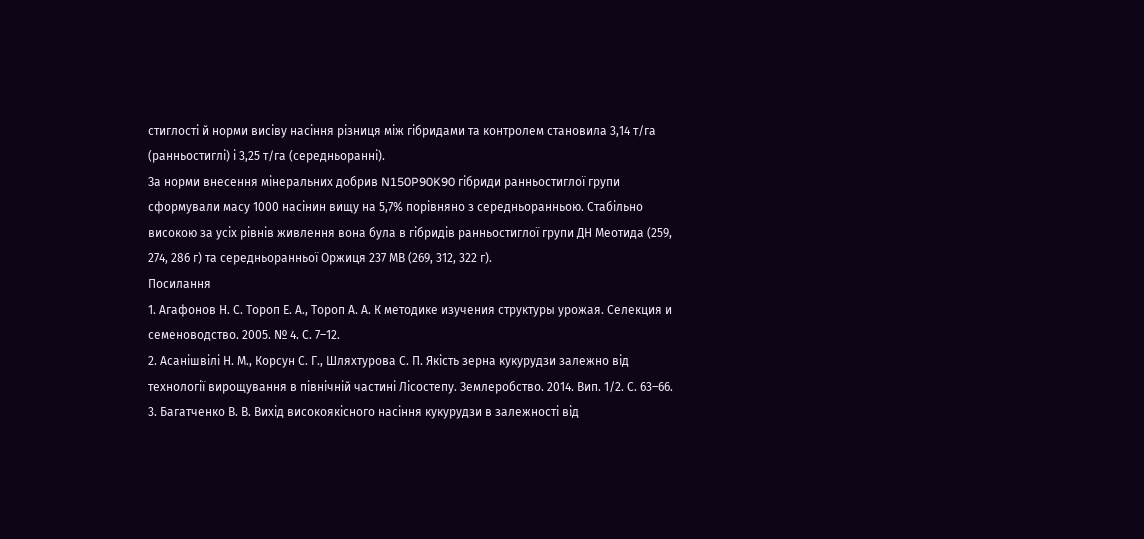стиглості й норми висіву насіння різниця між гібридами та контролем становила 3,14 т/га (ранньостиглі) і 3,25 т/га (середньоранні).
За норми внесення мінеральних добрив N150P90K90 гібриди ранньостиглої групи сформували масу 1000 насінин вищу на 5,7% порівняно з середньоранньою. Стабільно високою за усіх рівнів живлення вона була в гібридів ранньостиглої групи ДН Меотида (259, 274, 286 г) та середньоранньої Оржиця 237 МВ (269, 312, 322 г).
Посилання
1. Агафонов Н. С. Тороп Е. А., Тороп А. А. К методике изучения структуры урожая. Селекция и семеноводство. 2005. № 4. С. 7–12.
2. Асанішвілі Н. М., Корсун С. Г., Шляхтурова С. П. Якість зерна кукурудзи залежно від технології вирощування в північній частині Лісостепу. Землеробство. 2014. Вип. 1/2. С. 63–66.
3. Багатченко В. В. Вихід високоякісного насіння кукурудзи в залежності від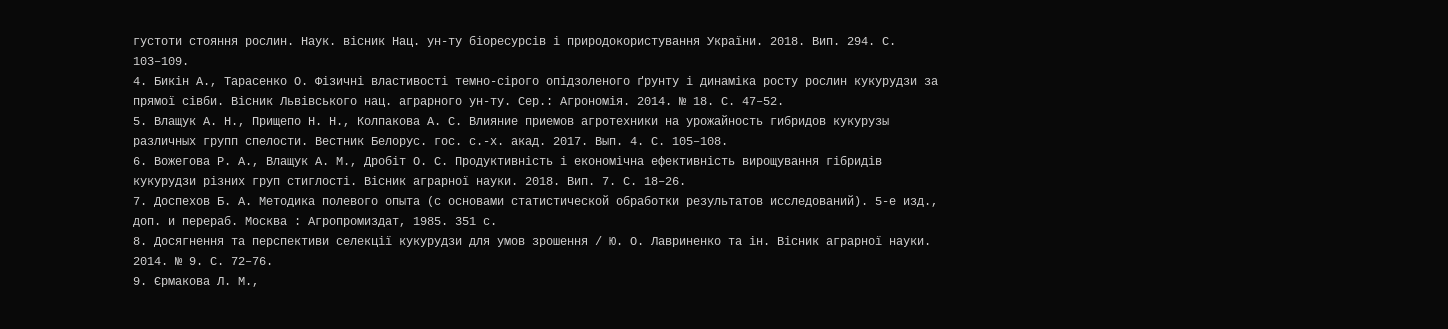густоти стояння рослин. Наук. вісник Нац. ун-ту біоресурсів і природокористування України. 2018. Вип. 294. С. 103–109.
4. Бикін А., Тарасенко О. Фізичні властивості темно-сірого опідзоленого ґрунту і динаміка росту рослин кукурудзи за прямої сівби. Вісник Львівського нац. аграрного ун-ту. Сер.: Агрономія. 2014. № 18. С. 47–52.
5. Влащук А. Н., Прищепо Н. Н., Колпакова А. С. Влияние приемов агротехники на урожайность гибридов кукурузы различных групп спелости. Вестник Белорус. гос. с.-х. акад. 2017. Вып. 4. С. 105–108.
6. Вожегова Р. А., Влащук А. М., Дробіт О. С. Продуктивність і економічна ефективність вирощування гібридів кукурудзи різних груп стиглості. Вісник аграрної науки. 2018. Вип. 7. С. 18–26.
7. Доспехов Б. А. Методика полевого опыта (с основами статистической обработки результатов исследований). 5-е изд., доп. и перераб. Москва : Агропромиздат, 1985. 351 с.
8. Досягнення та перспективи селекції кукурудзи для умов зрошення / Ю. О. Лавриненко та ін. Вісник аграрної науки. 2014. № 9. С. 72–76.
9. Єрмакова Л. М.,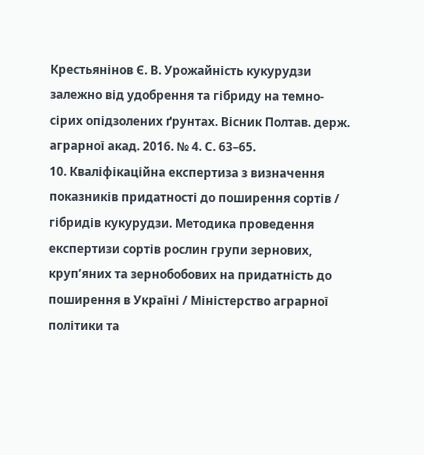Крестьянінов Є. В. Урожайність кукурудзи залежно від удобрення та гібриду на темно-сірих опідзолених ґрунтах. Вісник Полтав. держ. аграрної акад. 2016. № 4. С. 63–65.
10. Кваліфікаційна експертиза з визначення показників придатності до поширення сортів / гібридів кукурудзи. Методика проведення експертизи сортів рослин групи зернових, круп’яних та зернобобових на придатність до поширення в Україні / Міністерство аграрної політики та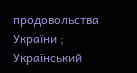продовольства України ; Український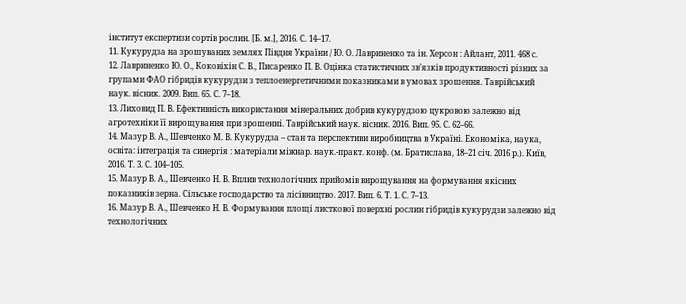інститут експертизи сортів рослин. [Б. м.], 2016. С. 14–17.
11. Кукурудза на зрошуваних землях Півдня України / Ю. О. Лавриненко та ін. Херсон : Айлант, 2011. 468 с.
12. Лавриненко Ю. О., Коковіхін С. В., Писаренко П. В. Оцінка статистичних зв’язків продуктивності різних за групами ФАО гібридів кукурудзи з теплоенергетичними показниками в умовах зрошення. Таврійський наук. вісник. 2009. Вип. 65. С. 7–18.
13. Лиховид П. В. Ефективність використання мінеральних добрив кукурудзою цукровою залежно від агротехніки її вирощування при зрошенні. Таврійський наук. вісник. 2016. Вип. 95. С. 62–66.
14. Мазур В. А., Шевченко М. В. Кукурудза – стан та перспективи виробництва в Україні. Економіка, наука, освіта: інтеграція та синергія : матеріали міжнар. наук.-практ. конф. (м. Братислава, 18–21 січ. 2016 р.). Київ, 2016. Т. 3. С. 104–105.
15. Мазур В. А., Шевченко Н. В. Вплив технологічних прийомів вирощування на формування якісних показників зерна. Сільське господарство та лісівництво. 2017. Вип. 6. Т. 1. С. 7–13.
16. Мазур В. А., Шевченко Н. В. Формування площі листкової поверхні рослин гібридів кукурудзи залежно від технологічних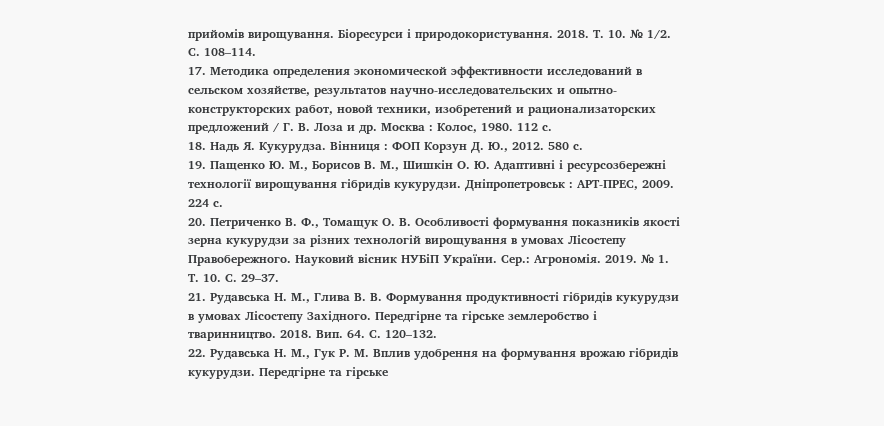прийомів вирощування. Біоресурси і природокористування. 2018. Т. 10. № 1/2. С. 108–114.
17. Методика определения экономической эффективности исследований в сельском хозяйстве, результатов научно-исследовательских и опытно-конструкторских работ, новой техники, изобретений и рационализаторских предложений / Г. В. Лоза и др. Москва : Колос, 1980. 112 с.
18. Надь Я. Кукурудза. Вінниця : ФОП Корзун Д. Ю., 2012. 580 с.
19. Пащенко Ю. М., Борисов В. М., Шишкін О. Ю. Адаптивні і ресурсозбережні технології вирощування гібридів кукурудзи. Дніпропетровськ : АРТ-ПРЕС, 2009. 224 с.
20. Петриченко В. Ф., Томащук О. В. Особливості формування показників якості зерна кукурудзи за різних технологій вирощування в умовах Лісостепу Правобережного. Науковий вісник НУБіП України. Сер.: Агрономія. 2019. № 1. Т. 10. С. 29–37.
21. Рудавська Н. М., Глива В. В. Формування продуктивності гібридів кукурудзи в умовах Лісостепу Західного. Передгірне та гірське землеробство і тваринництво. 2018. Вип. 64. С. 120–132.
22. Рудавська Н. М., Гук Р. М. Вплив удобрення на формування врожаю гібридів кукурудзи. Передгірне та гірське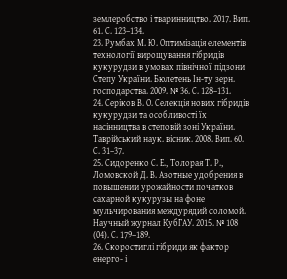землеробство і тваринництво. 2017. Вип. 61. С. 123–134.
23. Румбах М. Ю. Оптимізація елементів технології вирощування гібридів кукурудзи в умовах північної підзони Степу України. Бюлетень Ін-ту зерн. господарства. 2009. № 36. С. 128–131.
24. Серіков В. О. Селекція нових гібридів кукурудзи та особливості їх насінництва в степовій зоні України. Таврійський наук. вісник. 2008. Вип. 60. С. 31–37.
25. Сидоренко С. Е., Толорая Т. Р., Ломовской Д. В. Азотные удобрения в повышении урожайности початков сахарной кукурузы на фоне мульчирования междурядий соломой. Научный журнал КубГАУ. 2015. № 108 (04). С. 179–189.
26. Скоростиглі гібриди як фактор енерго- і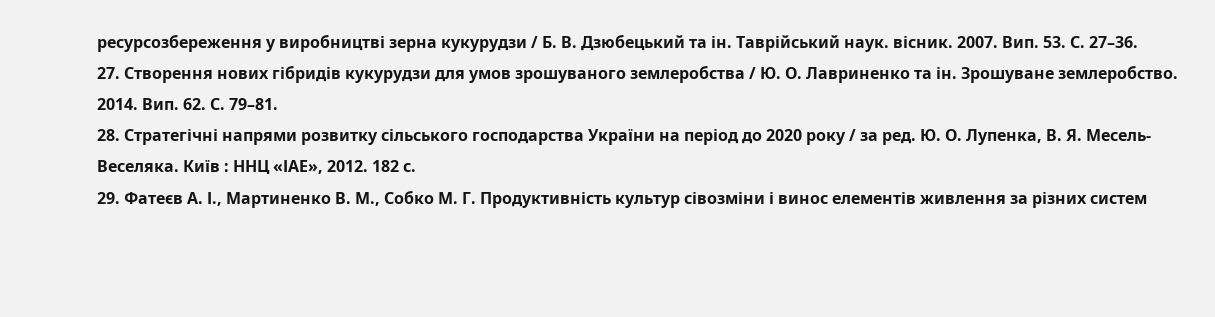ресурсозбереження у виробництві зерна кукурудзи / Б. В. Дзюбецький та ін. Таврійський наук. вісник. 2007. Вип. 53. С. 27–36.
27. Створення нових гібридів кукурудзи для умов зрошуваного землеробства / Ю. О. Лавриненко та ін. Зрошуване землеробство. 2014. Вип. 62. С. 79–81.
28. Стратегічні напрями розвитку сільського господарства України на період до 2020 року / за ред. Ю. О. Лупенка, В. Я. Месель-Веселяка. Київ : ННЦ «ІАЕ», 2012. 182 с.
29. Фатеєв А. І., Мартиненко В. М., Собко М. Г. Продуктивність культур сівозміни і винос елементів живлення за різних систем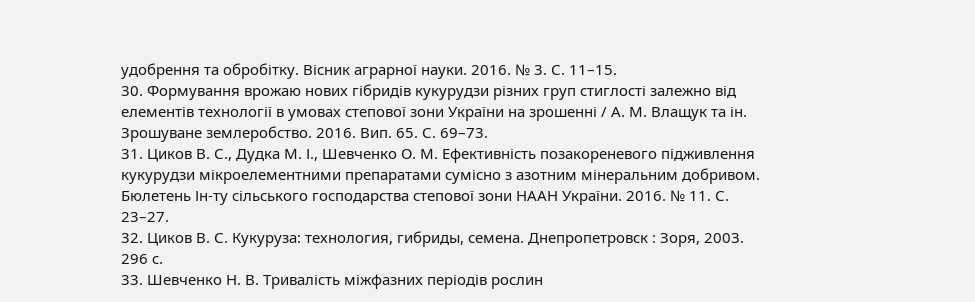удобрення та обробітку. Вісник аграрної науки. 2016. № 3. С. 11–15.
30. Формування врожаю нових гібридів кукурудзи різних груп стиглості залежно від елементів технології в умовах степової зони України на зрошенні / А. М. Влащук та ін. Зрошуване землеробство. 2016. Вип. 65. С. 69–73.
31. Циков В. С., Дудка М. І., Шевченко О. М. Ефективність позакореневого підживлення кукурудзи мікроелементними препаратами сумісно з азотним мінеральним добривом. Бюлетень Ін-ту сільського господарства степової зони НААН України. 2016. № 11. С. 23–27.
32. Циков В. С. Кукуруза: технология, гибриды, семена. Днепропетровск : Зоря, 2003. 296 с.
33. Шевченко Н. В. Тривалість міжфазних періодів рослин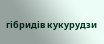гібридів кукурудзи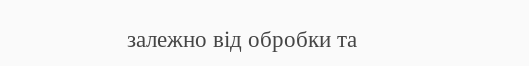залежно від обробки та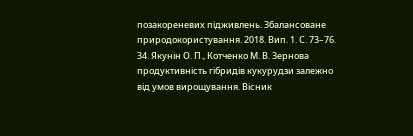позакореневих підживлень. Збалансоване природокористування. 2018. Вип. 1. С. 73–76.
34. Якунін О. П., Котченко М. В. Зернова продуктивність гібридів кукурудзи залежно від умов вирощування. Вісник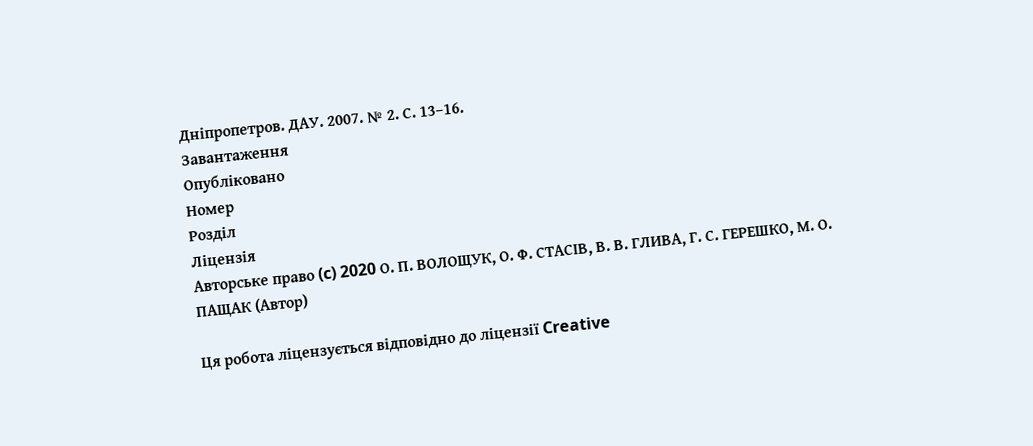Дніпропетров. ДАУ. 2007. № 2. С. 13–16.
Завантаження
Опубліковано
Номер
Розділ
Ліцензія
Авторське право (c) 2020 О. П. ВОЛОЩУК, О. Ф. СТАСІВ, В. В. ГЛИВА, Г. С. ГЕРЕШКО, М. О. ПАЩАК (Автор)

Ця робота ліцензується відповідно до ліцензії Creative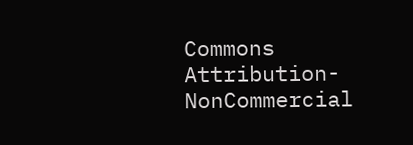Commons Attribution-NonCommercial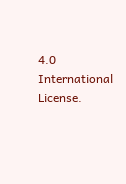4.0 International License.